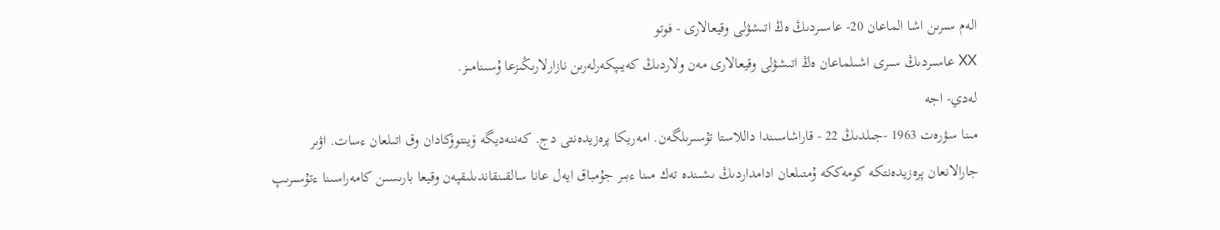الەم سىرىن اشا الماعان 20- عاسىردىڭ ەڭ اتىشۋلى وقيعالارى - فوتو
XX عاسىردىڭ سىرى اشىلماعان ەڭ اتىشۋلى وقيعالارى مەن ولاردىڭ كەيىپكەرلەرىن نازارلارىڭىزعا ۇسىنامىز.
لەدي- اجە
مىنا سۋرەت 1963 -جىلدىڭ 22 - قاراشاسىندا داللاستا تۇسىرىلگەن. امەريكا پرەزيدەنتى دج. كەننەديگە ۆينتوۆكادان وق اتىلعان ءسات. اۋىر جارالانعان پرەزيدەنتكە كومەككە ۇمتىلعان ادامداردىڭ ىشىندە تەك مىنا ءبىر جۇمباق ايەل عانا سالقىنقاندىلىقپەن وقيعا بارىسىن كامەراسىنا ءتۇسىرىپ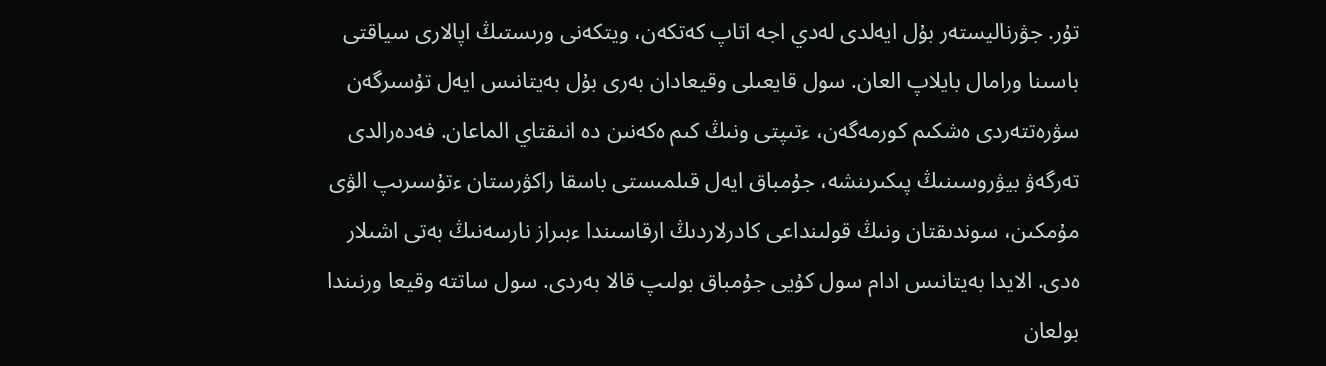تۇر. جۋرناليستەر بۇل ايەلدى لەدي اجە اتاپ كەتكەن، ويتكەنى ورىستىڭ اپالارى سياقتى باسىنا ورامال بايلاپ العان. سول قايعىلى وقيعادان بەرى بۇل بەيتانىس ايەل تۇسىرگەن سۋرەتتەردى ەشكىم كورمەگەن، ءتىپتى ونىڭ كىم ەكەنىن دە انىقتاي الماعان. فەدەرالدى تەرگەۋ بيۋروسىنىڭ پىكىرىنشە، جۇمباق ايەل قىلمىستى باسقا راكۋرستان ءتۇسىرىپ الۋى مۇمكىن، سوندىقتان ونىڭ قولىنداعى كادرلاردىڭ ارقاسىندا ءبىراز نارسەنىڭ بەتى اشىلار ەدى. الايدا بەيتانىس ادام سول كۇيى جۇمباق بولىپ قالا بەردى. سول ساتتە وقيعا ورنىندا بولعان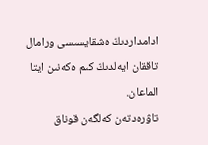ادامداردىڭ ەشقايسىسى ورامال تاققان ايەلدىڭ كىم ەكەنىن ايتا الماعان.
تاۋرەدتەن كەلگەن قوناق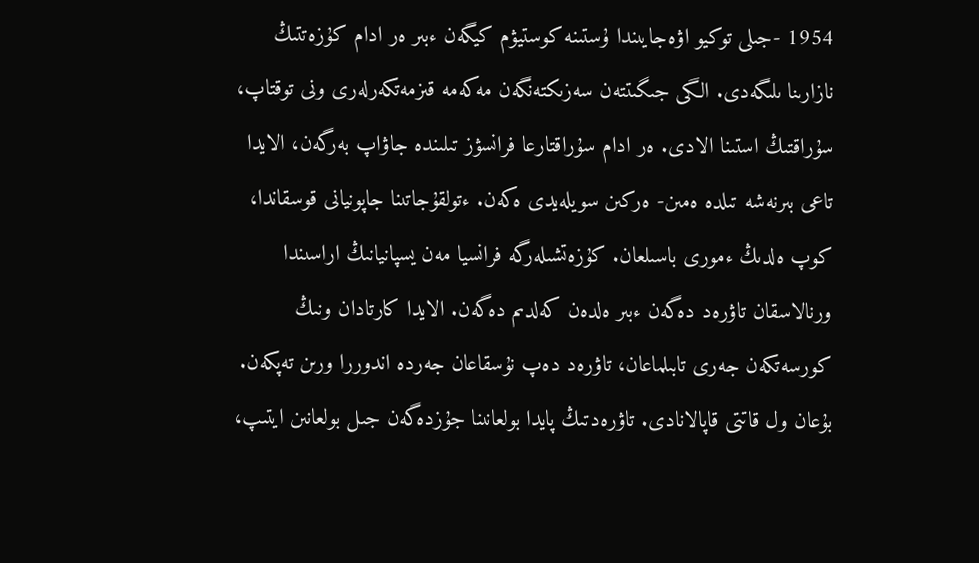1954 -جىلى توكيو اۋەجايىندا ۇستىنە كوستيۋم كيگەن ءبىر ەر ادام كۇزەتتىڭ نازارىنا ىلىگەدى. الگى جىگىتتەن سەزىكتەنگەن مەكەمە قىزمەتكەرلەرى ونى توقتاپ، سۇراقتىڭ استىنا الادى. ەر ادام سۇراقتارعا فرانسۋز تىلىندە جاۋاپ بەرگەن، الايدا تاعى بىرنەشە تىلدە ەمىن- ەركىن سويلەيدى ەكەن. ءتولقۇجاتىنا جاپونيانى قوسقاندا، كوپ ەلدىڭ ءمورى باسىلعان. كۇزەتشىلەرگە فرانسيا مەن يسپانيانىڭ اراسىندا ورنالاسقان تاۋرەد دەگەن ءبىر ەلدەن كەلدىم دەگەن. الايدا كارتادان ونىڭ كورسەتكەن جەرى تابىلماعان، تاۋرەد دەپ نۇسقاعان جەردە اندوررا ورىن تەپكەن. بۇعان ول قاتتى قاپالانادى. تاۋرەدتىڭ پايدا بولعانىنا جۇزدەگەن جىل بولعانىن ايتىپ،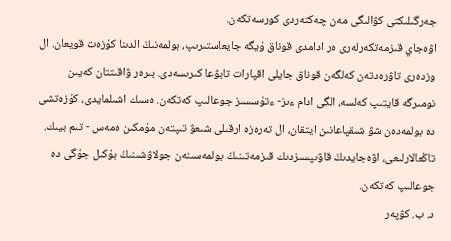جەرگىلىكتى كۋالىگى مەن چەكتەردى كورسەتكەن.
اۋەجاي قىزمەتكەرلەرى ەر ادامدى قوناق ۇيگە جايعاستىرىپ، بولمەنىڭ الدىنا كۇزەت قويعان. ال وزدەرى تاۋرەدتەن كەلگەن قوناق جايلى اقپارات تابۋعا كىرىسەدى. بىرەر ۋاقىتتان كەيىن نومىرگە قايتىپ كەلسە، الگى ادام ءىز- ءتۇسسىز جوعالىپ كەتكەن. ەسىك اشىلمايدى، كۇزەتشى دە بولمەدەن شۋ شىقپاعانىن ايتقان، ال تەرەزە ارقىلى شىعۋ تىپتەن مۇمكىن ەمەس - تىم بيىك. تاڭعالارلىعى، اۋەجايدىڭ قاۋىپسىزدىك قىزمەتىنىڭ بولمەسىنەن جولاۋشىنىڭ بۇكىل جۇگى دە جوعالىپ كەتكەن.
د. ب. كۋپەر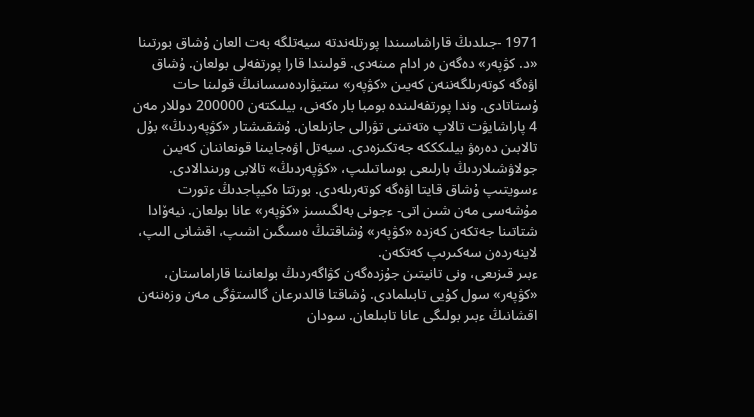1971 -جىلدىڭ قاراشاسىندا پورتلەندتە سيەتلگە بەت العان ۇشاق بورتىنا «د. كۋپەر» دەگەن ەر ادام مىنەدى. قولىندا قارا پورتفەلى بولعان. ۇشاق اۋەگە كوتەرىلگەننەن كەيىن «كۋپەر» ستيۋاردەسسانىڭ قولىنا حات ۇستاتادى. وندا پورتفەلىندە بومبا بار ەكەنى، بيلىكتەن 200000 دوللار مەن 4 پاراشايۋت تالاپ ەتەتىنى تۋرالى جازىلعان. ۇشقىشتار «كۋپەردىڭ» بۇل تالابىن دەرەۋ بيلىكككە جەتكىزەدى. سيەتل اۋەجايىنا قونعاننان كەيىن جولاۋشىلاردىڭ بارلىعى بوساتىلىپ، «كۋپەردىڭ» تالابى ورىندالادى. ءسويتىپ ۇشاق قايتا اۋەگە كوتەرىلەدى. بورتتا ەكيپاجدىڭ ءتورت مۇشەسى مەن شىن اتى- ءجونى بەلگىسىز «كۋپەر» عانا بولعان. نيەۆادا شتاتىنا جەتكەن كەزدە «كۋپەر» ۇشاقتىڭ ەسىگىن اشىپ، اقشانى الىپ، لاينەردەن سەكىرىپ كەتكەن.
ءبىر قىزىعى، ونى تانيتىن جۇزدەگەن كۋاگەردىڭ بولعانىنا قاراماستان، «كۋپەر» سول كۇيى تابىلمادى. ۇشاقتا قالدىرعان گالستۋگى مەن وزەننەن اقشانىڭ ءبىر بولىگى عانا تابىلعان. سودان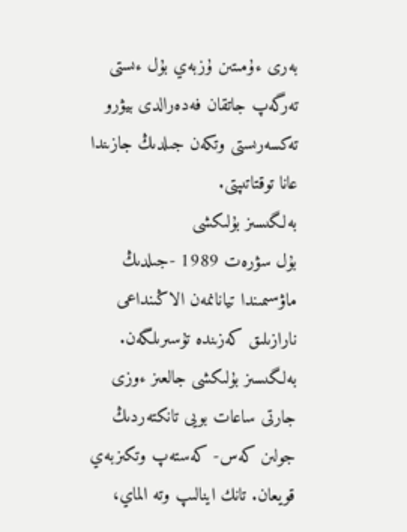بەرى ءۇمىتىن ۇزبەي بۇل ءىستى تەرگەپ جاتقان فەدەرالدى بيۋرو تەكسەرىستى وتكەن جىلدىڭ جازىندا عانا توقتاتىپتى.
بەلگىسىز بۇلىكشى
بۇل سۋرەت 1989 -جىلدىڭ ماۋسىمىندا تيانانمەن الاڭىنداعى نارازىلىق كەزىندە تۇسىرىلگەن. بەلگىسىز بۇلىكشى جالعىز ءوزى جارتى ساعات بويى تانكتەردىڭ جولىن كەس- كەستەپ وتكىزبەي قويعان. تانك اينالىپ وتە الماي،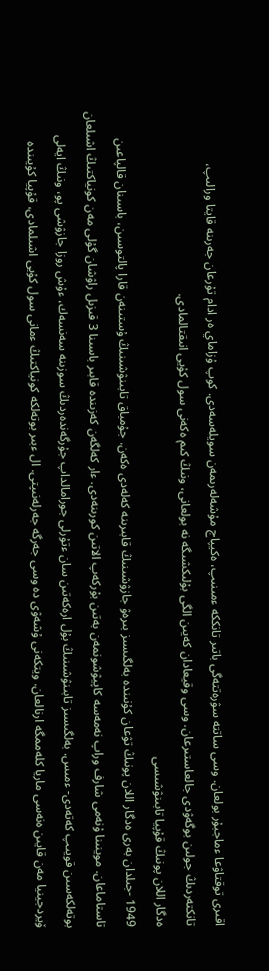اقىرى توقتاۋعا ءماجبۇر بولعان. وسى ساتتە سۋرەتتەگى باتىر تانككە ءمىنىپ، ەكيپاج مۇشەلەرىمەن سويلەسەدى. كوپ ۇزاماي ەر ادام تۇرعان جەرىنە قايتا ورالىپ، تانكتەردىڭ جولىن بوگەۋدى جالعاستىرعان. وسى وقيعادان كەيىن الگى بۇلىكشىگە نە بولعانى، ونىڭ كىم ەكەنى سول كۇيى انىقتالمادى.
ەدگار اللان پونىڭ قۇپيا تابىنۋشىسى
1949 -جىلدان بەرى ەدگار اللان پونىڭ تۋعان كۇنىندە بەلگىسىز بىرەۋ جازۋشىنىڭ قابىرىنە كەلەدى ەكەن. جۇمباق تابىنۋشىنىڭ ۇستىنەن قارا پالتوسىن، باسىنان قالپاعىن تاستاماعان. موينىنا ۇنەمى شارف وراپ نەمەسە كاپيۋشونمەن بەتىن بۇركەپ الاتىن كورىنەدى. ءار كەلگەن كەزىندە قابىر باسىنا 3 قىزىل راۋشان گۇلى مەن كونياكتىڭ اشىلعان بوتەلكەسىن قويىپ كەتەدى- ءمىس. بەلگىسىز تابىنۋشىنىڭ بۇل ارەكەتىن سان ءتۇرلى جورامالداپ جۇرگەندەردىڭ سوزىنە سەنسەك، ءۇش روزا جازۋشى پو، ونىڭ ايەلى ۆيردجينيا مەن قايىن ەنەسى ماريا كلەممگە ارنالعان. ويتكەنى ۇشەۋى دە وسى جەرگە جەرلەنىپتى. ال ءبىر بوتەلكە كونياكتىڭ ءمانى سول كۇيى اشىلمادى، قۇپيا كۇيىندە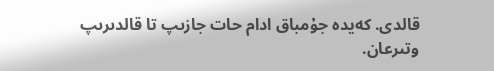قالدى. كەيدە جۇمباق ادام حات جازىپ تا قالدىرىپ وتىرعان.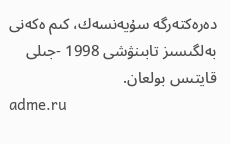دەرەكتەرگە سۇيەنسەك، كىم ەكەنى بەلگىسىز تابىنۋشى 1998 -جىلى قايتىس بولعان.
adme.ru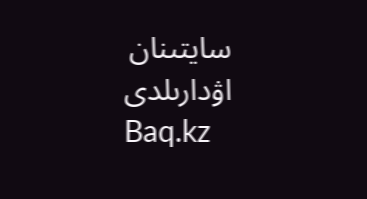سايتىنان اۋدارىلدى
Baq.kz